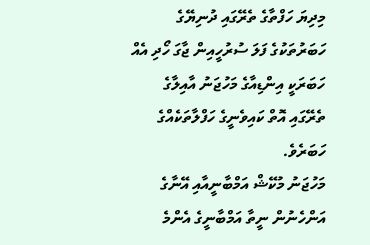މިދިޔަ ހަފްތާގެ ތެރޭގައި ދުނިޔޭގެ ހަބަރުތަކުގެ ފަލަ ސުރުހީއިން ޖާގަ ހޯދި އެއް ހަބަރަކީ އިންޑިއާގެ މަހުޖަނު އާއިލާގެ ތެރޭގައި އޮތް ކައިވެނީގެ ހަފްލާތަކެއްގެ ހަބަރެވެ.
މަހުޖަނު މުކޭޝް އަމްބާނީއާއި އޭނާގެ އަންހެނުން ނީތާ އަމްބާނީގެ އެންމެ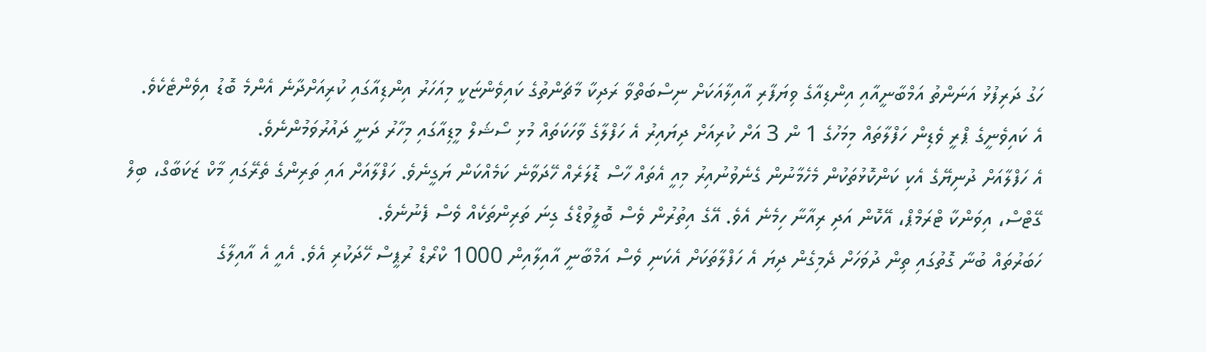ހަގު ދަރިފުޅު އަނަންތު އަމްބާނީއާއި އިންޑިއާގެ ވިޔަފާރި އާއިލާއަކަށް ނިސްބަތްވާ ރަދިކާ މާޗަންތުގެ ކައިވެންޏަކީ މިއަހަރު އިންޑިއާގައި ކުރިއަށްދާނެ އެންމެ ބޮޑު އިވެންޓެކެވެ.
އެ ކައިވެނީގެ ޕްރީ ވެޑިން ހަފްލާތައް މިމަހުގެ 1 ން 3 އަށް ކުރިއަށް ދިޔައިރު އެ ހަފްލާގެ ވާހަކަތައް މުޅި ސޯޝަލް މީޑިއާގައި މިހާރު ދަނީ ދައުރުވަމުންނެވެ.
އެ ހަފްލާއަށް ދުނިޔޭގެ އެކި ކަންކޮޅުތަކުން މެހެމާނުން ގެނެވުނުއިރު މިއީ އެތައް ހާސް ޑޮލަރެއް ހޭދަވާނެ ކަމެއްކަން ޔަގީނެވެ. ހަފްލާއަށް އައި ތަރިންގެ ތެރޭގައި މާކް ޒަކަބާގް، ބިލް ގޭޓްސް، އިވަންކާ ޓްރަމްޕް، އޭކޮން އަދި ރިއާނާ ހިމެނެ އެވެ. އޭގެ އިތުރުން ވެސް ބޮލީވުޑްގެ ގިނަ ތަރިންތަކެއް ވެސް ފެނުނެވެ.
ހަބަރުތައް ބުނާ ގޮތުގައި ތިން ދުވަހަށް ދެމިގެން ދިޔަ އެ ހަފްލާތަކަށް އެކަނި ވެސް އަމްބާނީ އާއިލާއިން 1000 ކްރޯޑް ރުޕީސް ހޭދަކުރި އެވެ. އެއީ އެ އާއިލާގެ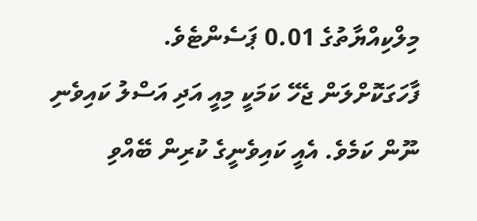މިލްކިއްޔާތުގެ 0.01 ޕަސެންޓެވެ.
ފާހަގަކޮށްލަން ޖެހޭ ކަމަކީ މިއީ އަދި އަސްލު ކައިވެނި ނޫން ކަމެވެ. އެއީ ކައިވެނީގެ ކުރިން ބޭއްވި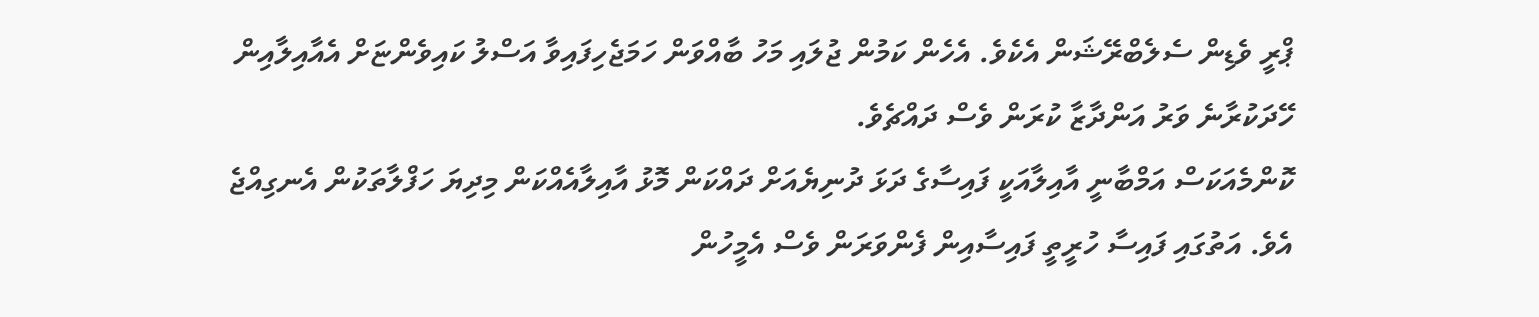ޕްރީ ވެޑިން ސެލެބްރޭޝަން އެކެވެ. އެހެން ކަމުން ޖުލައި މަހު ބާއްވަން ހަމަޖެހިފައިވާ އަސްލު ކައިވެންޏަށް އެއާއިލާއިން ހޭދަކުރާނެ ވަރު އަންދާޒާ ކުރަން ވެސް ދައްޗެވެ.
ކޮންމެއަކަސް އަމްބާނީ އާއިލާއަކީ ފައިސާގެ ދަޅަ ދުނިޔެއަށް ދައްކަން މޮޅު އާއިލާއެއްކަން މިދިޔަ ހަފްލާތަކުން އެނގިއްޖެ އެވެ. އަތުގައި ފައިސާ ހުރީތީ ފައިސާއިން ފެންވަރަން ވެސް އެމީހުން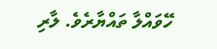ހޭވައްލާ ތައްޔާރެވެ. ލާރި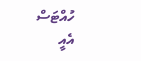ހުއްޓަސް އެއީ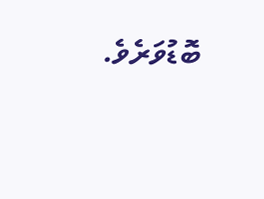ބޮޑުވަރެވެ.